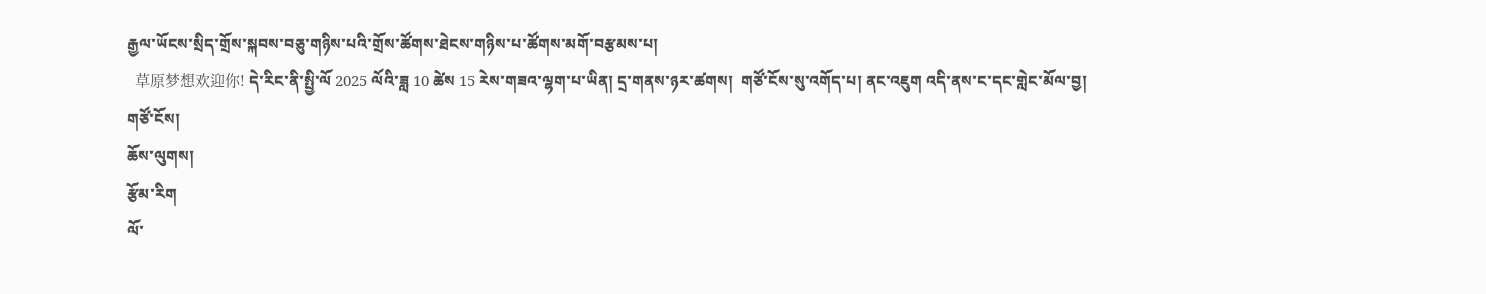རྒྱལ་ཡོངས་སྲིད་གྲོས་སྐབས་བཅུ་གཉིས་པའི་གྲོས་ཚོགས་ཐེངས་གཉིས་པ་ཚོགས་མགོ་བརྩམས་པ།
  草原梦想欢迎你! དེ་རིང་ནི་སྤྱི་ལོ 2025 ལོའི་ཟླ 10 ཚེས 15 རེས་གཟའ་ལྷག་པ་ཡིན། དྲ་གནས་ཉར་ཚགས།  གཙོ་ངོས་སུ་འགོད་པ། ནང་འཇུག འདི་ནས་ང་དང་གླེང་མོལ་བྱ།
གཙོ་ངོས།
ཆོས་ལུགས།
རྩོམ་རིག
ལོ་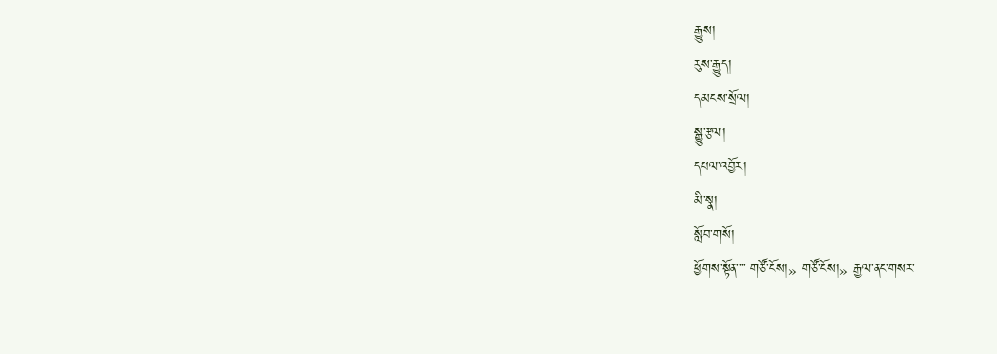རྒྱུས།
རུས་རྒྱུད།
དམངས་སྲོལ།
སྒྱུ་རྩལ།
དཔལ་འབྱོར།
མི་སྣ།
སློབ་གསོ།
ཕྱོགས་སྟོན་་་་ གཙོ་ངོས།» གཙོ་ངོས།» རྒྱལ་ནང་གསར་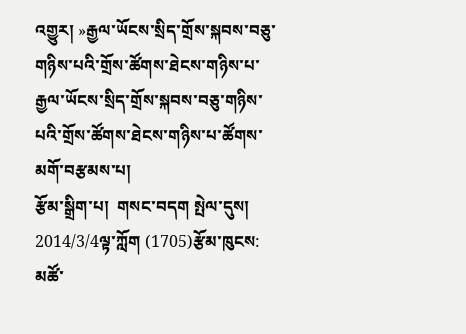འགྱུར། »རྒྱལ་ཡོངས་སྲིད་གྲོས་སྐབས་བཅུ་གཉིས་པའི་གྲོས་ཚོགས་ཐེངས་གཉིས་པ་
རྒྱལ་ཡོངས་སྲིད་གྲོས་སྐབས་བཅུ་གཉིས་པའི་གྲོས་ཚོགས་ཐེངས་གཉིས་པ་ཚོགས་མགོ་བརྩམས་པ།
རྩོམ་སྒྲིག་པ།  གསང་བདག སྤེལ་དུས། 2014/3/4ལྟ་ཀློག (1705)རྩོམ་ཁུངས: མཚོ་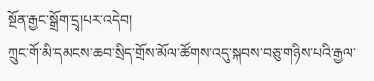སྔོན་རྒྱང་སྒྲོག་དྲྭ།པར་འདེབ།
ཀྲུང་གོ་མི་དམངས་ཆབ་སྲིད་གྲོས་མོལ་ཚོགས་འདུ་སྐབས་བཅུ་གཉིས་པའི་རྒྱལ་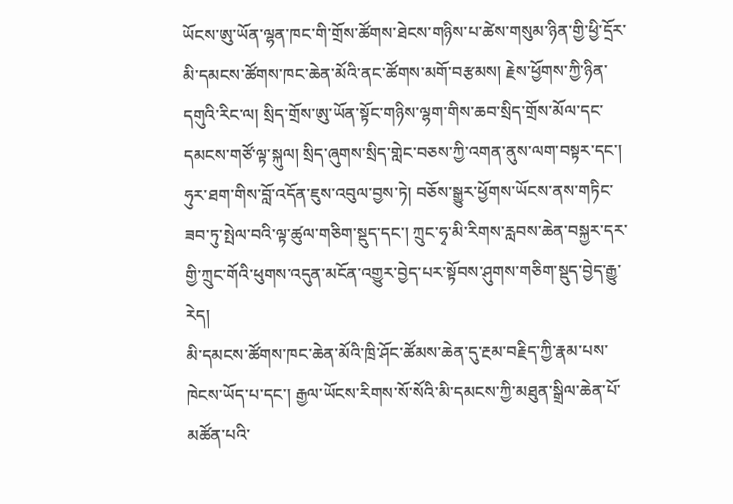ཡོངས་ཨུ་ཡོན་ལྷན་ཁང་གི་གྲོས་ཚོགས་ཐེངས་གཉིས་པ་ཚེས་གསུམ་ཉིན་གྱི་ཕྱི་དྲོར་མི་དམངས་ཚོགས་ཁང་ཆེན་མོའི་ནང་ཚོགས་མགོ་བརྩམས། རྗེས་ཕྱོགས་ཀྱི་ཉིན་དགུའི་རིང་ལ། སྲིད་གྲོས་ཨུ་ཡོན་སྟོང་གཉིས་ལྷག་གིས་ཆབ་སྲིད་གྲོས་མོལ་དང་དམངས་གཙོ་ལྟ་སྐུལ། སྲིད་ཞུགས་སྲིད་གླེང་བཅས་ཀྱི་འགན་ནུས་ལག་བསྟར་དང་། ཧུར་ཐག་གིས་བློ་འདོན་ཇུས་འབུལ་བྱས་ཏེ། བཅོས་སྒྱུར་ཕྱོགས་ཡོངས་ནས་གཏིང་ཟབ་ཏུ་སྤེལ་བའི་ལྟ་ཚུལ་གཅིག་སྡུད་དང་། ཀྲུང་ཧྭ་མི་རིགས་རླབས་ཆེན་བསྐྱར་དར་གྱི་ཀྲུང་གོའི་ཕུགས་འདུན་མངོན་འགྱུར་བྱེད་པར་སྟོབས་ཤུགས་གཅིག་སྡུད་བྱེད་རྒྱུ་རེད།
མི་དམངས་ཚོགས་ཁང་ཆེན་མོའི་ཁྲི་ཤོང་ཚོམས་ཆེན་དུ་རྔམ་བརྗིད་ཀྱི་རྣམ་པས་ཁེངས་ཡོད་པ་དང་། རྒྱལ་ཡོངས་རིགས་སོ་སོའི་མི་དམངས་ཀྱི་མཐུན་སྒྲིལ་ཆེན་པོ་མཚོན་པའི་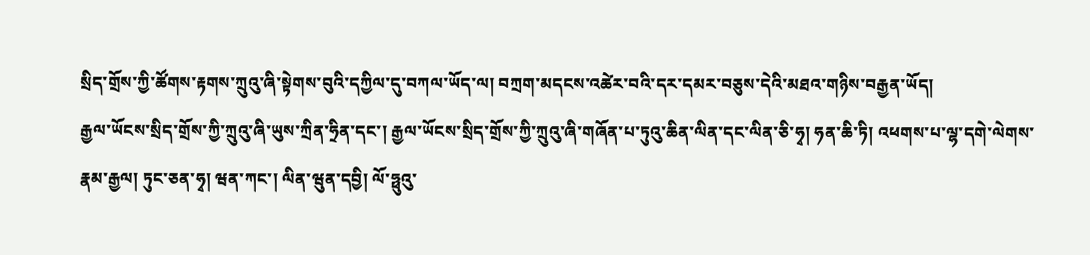སྲིད་གྲོས་ཀྱི་ཚོགས་རྟགས་ཀྲུའུ་ཞི་སྟེགས་བུའི་དཀྱིལ་དུ་བཀལ་ཡོད་ལ། བཀྲག་མདངས་འཚེར་བའི་དར་དམར་བཅུས་དེའི་མཐའ་གཉིས་བརྒྱན་ཡོད།
རྒྱལ་ཡོངས་སྲིད་གྲོས་ཀྱི་ཀྲུའུ་ཞི་ཡུས་ཀྲིན་ཧྲིན་དང་། རྒྱལ་ཡོངས་སྲིད་གྲོས་ཀྱི་ཀྲུའུ་ཞི་གཞོན་པ་ཏུའུ་ཆིན་ལིན་དང་ལིན་ཅི་ཧྭ། ཧན་ཆི་ཏི། འཕགས་པ་ལྷ་དགེ་ལེགས་རྣམ་རྒྱལ། ཏུང་ཅན་ཧྭ། ཝན་ཀང་། ལིན་ཝུན་དབྱི། ལོ་ཧྥུའུ་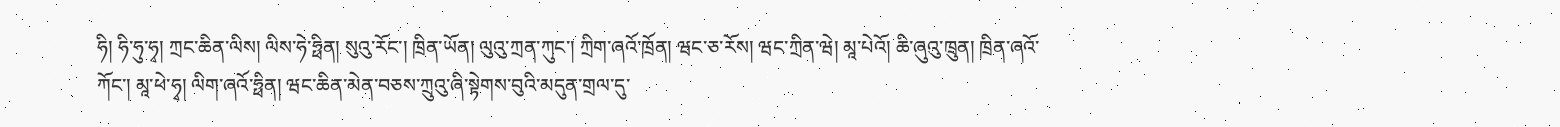ཧི། ཧི་ཧུ་ཧྭ། ཀྲང་ཆིན་ལིས། ལིས་ཧེ་ཧྥིན། སུའུ་རོང་། ཁྲིན་ཡོན། ལུའུ་ཀྲན་ཀུང་། ཀྲིག་ཞའོ་ཁྲོན། ཝང་ཅ་རོས། ཝང་ཀྲིན་ཝེ། མཱ་པེའོ། ཆི་ཞུའུ་ཁྲུན། ཁྲིན་ཞའོ་ཀོང་། མཱ་ཕེ་ཧྭ། ལིག་ཞའོ་ཧྥིན། ཝང་ཆིན་མེན་བཅས་ཀྲུའུ་ཞི་སྟེགས་བུའི་མདུན་གྲལ་དུ་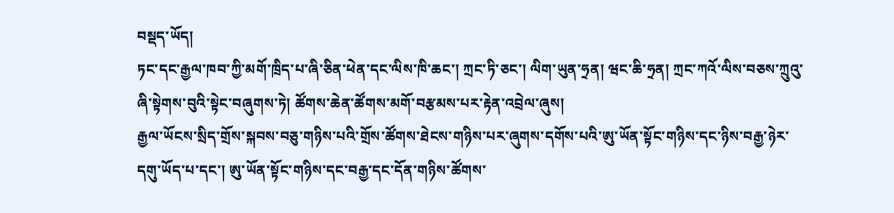བསྡད་ཡོད།
ཏང་དང་རྒྱལ་ཁབ་ཀྱི་མགོ་ཁྲིད་པ་ཞི་ཅིན་ཕེན་དང་ལིས་ཁི་ཆང་། ཀྲང་ཏི་ཅང་། ལིག་ཡུན་ཧྲན། ཝང་ཆི་ཧྲན། ཀྲང་ཀའོ་ལིས་བཅས་ཀྲུའུ་ཞི་སྟེགས་བུའི་སྟེང་བཞུགས་ཏེ། ཚོགས་ཆེན་ཚོགས་མགོ་བརྩམས་པར་རྟེན་འབྲེལ་ཞུས།
རྒྱལ་ཡོངས་སྲིད་གྲོས་སྐབས་བཅུ་གཉིས་པའི་གྲོས་ཚོགས་ཐེངས་གཉིས་པར་ཞུགས་དགོས་པའི་ཨུ་ཡོན་སྟོང་གཉིས་དང་ཉིས་བརྒྱ་ཉེར་དགུ་ཡོད་པ་དང་། ཨུ་ཡོན་སྟོང་གཉིས་དང་བརྒྱ་དང་དོན་གཉིས་ཚོགས་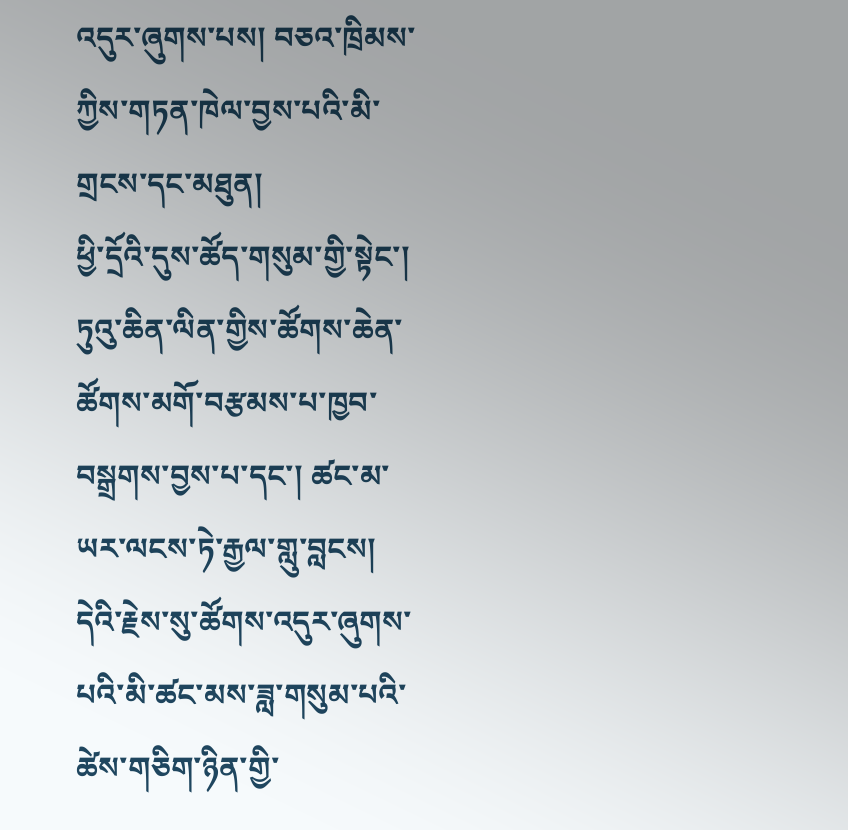འདུར་ཞུགས་པས། བཅའ་ཁྲིམས་ཀྱིས་གཏན་ཁེལ་བྱས་པའི་མི་གྲངས་དང་མཐུན།
ཕྱི་དྲོའི་དུས་ཚོད་གསུམ་གྱི་སྟེང་། ཏུའུ་ཆིན་ལིན་གྱིས་ཚོགས་ཆེན་ཚོགས་མགོ་བརྩམས་པ་ཁྱབ་བསྒྲགས་བྱས་པ་དང་། ཚང་མ་ཡར་ལངས་ཏེ་རྒྱལ་གླུ་བླངས། དེའི་རྗེས་སུ་ཚོགས་འདུར་ཞུགས་པའི་མི་ཚང་མས་ཟླ་གསུམ་པའི་ཚེས་གཅིག་ཉིན་གྱི་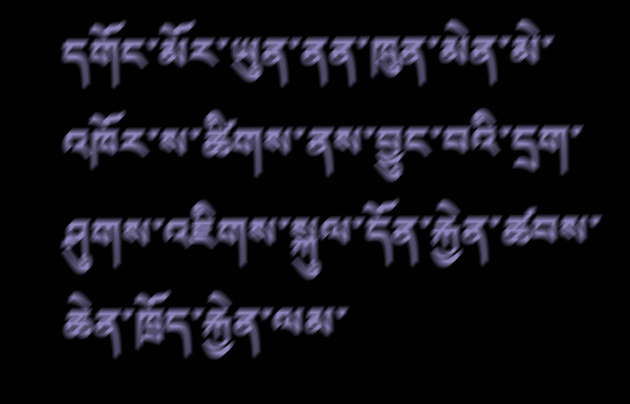དགོང་མོར་ཡུན་ནན་ཁུན་མེན་མེ་འཁོར་ས་ཚིགས་ནས་བྱུང་བའི་དྲག་ཤུགས་འཇིགས་སྐུལ་དོན་རྐྱེན་ཚབས་ཆེན་ཁྲོད་རྐྱེན་ལམ་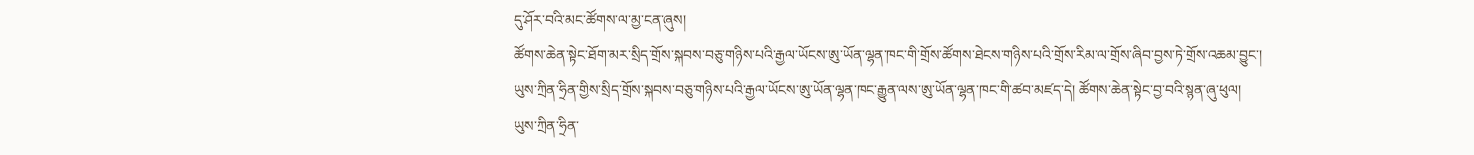དུ་ཤོར་བའི་མང་ཚོགས་ལ་མྱ་ངན་ཞུས།
ཚོགས་ཆེན་སྟེང་ཐོག་མར་སྲིད་གྲོས་སྐབས་བཅུ་གཉིས་པའི་རྒྱལ་ཡོངས་ཨུ་ཡོན་ལྷན་ཁང་གི་གྲོས་ཚོགས་ཐེངས་གཉིས་པའི་གྲོས་རིམ་ལ་གྲོས་ཞིབ་བྱས་ཏེ་གྲོས་འཆམ་བྱུང་།
ཡུས་ཀྲིན་ཧྲིན་གྱིས་སྲིད་གྲོས་སྐབས་བཅུ་གཉིས་པའི་རྒྱལ་ཡོངས་ཨུ་ཡོན་ལྷན་ཁང་རྒྱུན་ལས་ཨུ་ཡོན་ལྷན་ཁང་གི་ཚབ་མཛད་དེ། ཚོགས་ཆེན་སྟེང་བྱ་བའི་སྙན་ཞུ་ཕུལ།
ཡུས་ཀྲིན་ཧྲིན་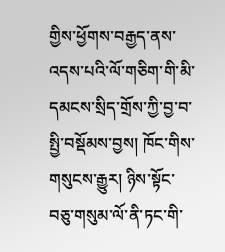གྱིས་ཕྱོགས་བརྒྱད་ནས་འདས་པའི་ལོ་གཅིག་གི་མི་དམངས་སྲིད་གྲོས་ཀྱི་བྱ་བ་སྤྱི་བསྡོམས་བྱས། ཁོང་གིས་གསུངས་རྒྱུར། ཉིས་སྟོང་བཅུ་གསུམ་ལོ་ནི་ཏང་གི་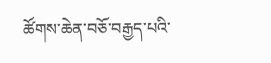ཚོགས་ཆེན་བཅོ་བརྒྱད་པའི་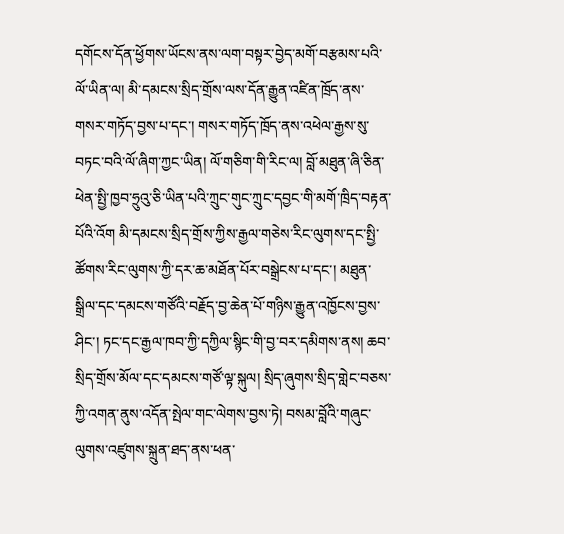དགོངས་དོན་ཕྱོགས་ཡོངས་ནས་ལག་བསྟར་བྱེད་མགོ་བརྩམས་པའི་ལོ་ཡིན་ལ། མི་དམངས་སྲིད་གྲོས་ལས་དོན་རྒྱུན་འཛིན་ཁྲོད་ནས་གསར་གཏོད་བྱས་པ་དང་། གསར་གཏོད་ཁྲོད་ནས་འཕེལ་རྒྱས་སུ་བཏང་བའི་ལོ་ཞིག་ཀྱང་ཡིན། ལོ་གཅིག་གི་རིང་ལ། བློ་མཐུན་ཞི་ཅིན་ཕེན་སྤྱི་ཁྱབ་ཧྲུའུ་ཅི་ཡིན་པའི་ཀྲུང་གུང་ཀྲུང་དབྱང་གི་མགོ་ཁྲིད་བརྟན་པོའི་འོག མི་དམངས་སྲིད་གྲོས་ཀྱིས་རྒྱལ་གཅེས་རིང་ལུགས་དང་སྤྱི་ཚོགས་རིང་ལུགས་ཀྱི་དར་ཆ་མཐོན་པོར་བསྒྲེངས་པ་དང་། མཐུན་སྒྲིལ་དང་དམངས་གཙོའི་བརྗོད་བྱ་ཆེན་པོ་གཉིས་རྒྱུན་འཁྱོངས་བྱས་ཤིང་། ཏང་དང་རྒྱལ་ཁབ་ཀྱི་དཀྱིལ་སྙིང་གི་བྱ་བར་དམིགས་ནས། ཆབ་སྲིད་གྲོས་མོལ་དང་དམངས་གཙོ་ལྟ་སྐུལ། སྲིད་ཞུགས་སྲིད་གླེང་བཅས་ཀྱི་འགན་ནུས་འདོན་སྤེལ་གང་ལེགས་བྱས་ཏེ། བསམ་བློའི་གཞུང་ལུགས་འཛུགས་སྐྲུན་ཐད་ནས་ཕན་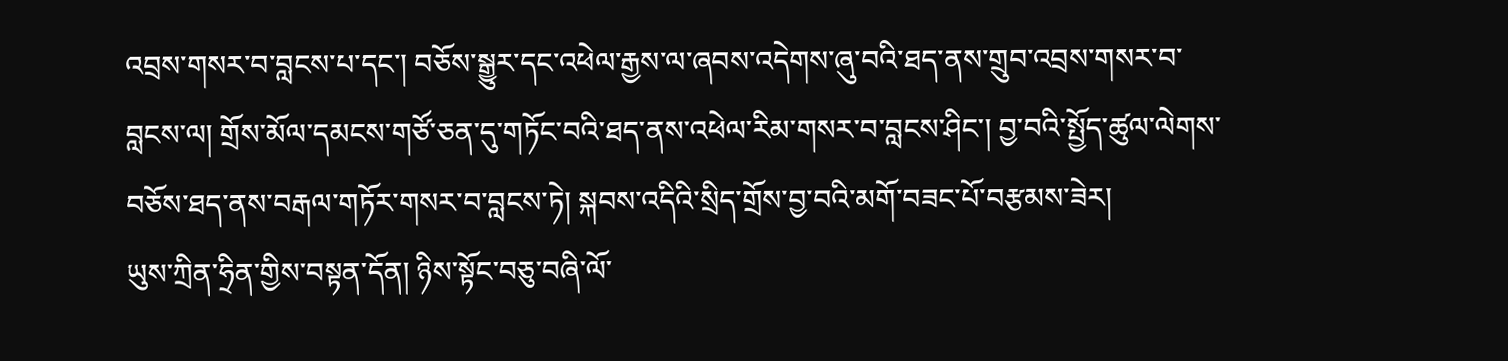འབྲས་གསར་བ་བླངས་པ་དང་། བཅོས་སྒྱུར་དང་འཕེལ་རྒྱས་ལ་ཞབས་འདེགས་ཞུ་བའི་ཐད་ནས་གྲུབ་འབྲས་གསར་བ་བླངས་ལ། གྲོས་མོལ་དམངས་གཙོ་ཅན་དུ་གཏོང་བའི་ཐད་ནས་འཕེལ་རིམ་གསར་བ་བླངས་ཤིང་། བྱ་བའི་སྤྱོད་ཚུལ་ལེགས་བཅོས་ཐད་ནས་བརྒལ་གཏོར་གསར་བ་བླངས་ཏེ། སྐབས་འདིའི་སྲིད་གྲོས་བྱ་བའི་མགོ་བཟང་པོ་བརྩམས་ཟེར།
ཡུས་ཀྲིན་ཧྲིན་གྱིས་བསྟན་དོན། ཉིས་སྟོང་བཅུ་བཞི་ལོ་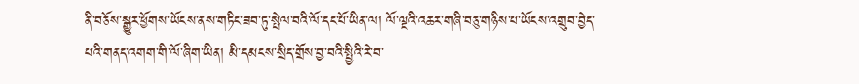ནི་བཅོས་སྒྱུར་ཕྱོགས་ཡོངས་ནས་གཏིང་ཟབ་ཏུ་སྤེལ་བའི་ལོ་དང་པོ་ཡིན་ལ། ལོ་ལྔའི་འཆར་གཞི་བཅུ་གཉིས་པ་ཡོངས་འགྲུབ་བྱེད་པའི་གནད་འགག་གི་ལོ་ཞིག་ཡིན། མི་དམངས་སྲིད་གྲོས་བྱ་བའི་སྤྱིའི་རེ་བ་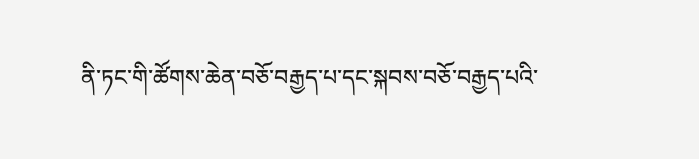ནི་ཏང་གི་ཚོགས་ཆེན་བཅོ་བརྒྱད་པ་དང་སྐབས་བཅོ་བརྒྱད་པའི་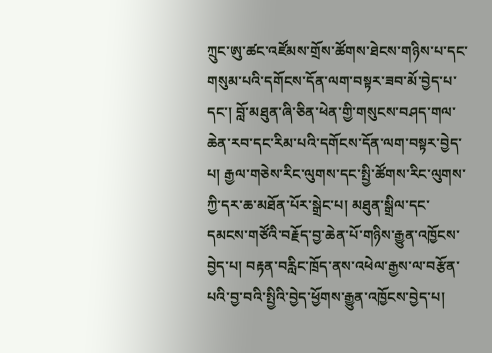ཀྲུང་ཨུ་ཚང་འཛོམས་གྲོས་ཚོགས་ཐེངས་གཉིས་པ་དང་གསུམ་པའི་དགོངས་དོན་ལག་བསྟར་ཟབ་མོ་བྱེད་པ་དང་། བློ་མཐུན་ཞི་ཅིན་ཕེན་གྱི་གསུངས་བཤད་གལ་ཆེན་རབ་དང་རིམ་པའི་དགོངས་དོན་ལག་བསྟར་བྱེད་པ། རྒྱལ་གཅེས་རིང་ལུགས་དང་སྤྱི་ཚོགས་རིང་ལུགས་ཀྱི་དར་ཆ་མཐོན་པོར་སྒྲེང་པ། མཐུན་སྒྲིལ་དང་དམངས་གཙོའི་བརྗོད་བྱ་ཆེན་པོ་གཉིས་རྒྱུན་འཁྱོངས་བྱེད་པ། བརྟན་བརླིང་ཁྲོད་ནས་འཕེལ་རྒྱས་ལ་བརྩོན་པའི་བྱ་བའི་སྤྱིའི་བྱེད་ཕྱོགས་རྒྱུན་འཁྱོངས་བྱེད་པ།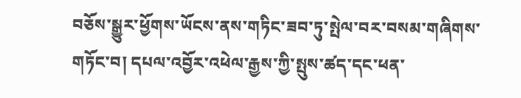བཅོས་སྒྱུར་ཕྱོགས་ཡོངས་ནས་གཏིང་ཟབ་ཏུ་སྤེལ་བར་བསམ་གཞིགས་གཏོང་བ། དཔལ་འབྱོར་འཕེལ་རྒྱས་ཀྱི་སྤུས་ཚད་དང་ཕན་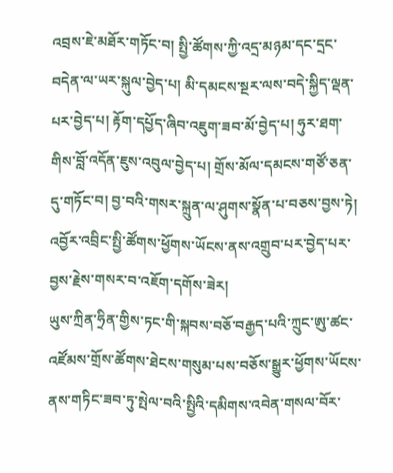འབྲས་ཇེ་མཐོར་གཏོང་བ། སྤྱི་ཚོགས་ཀྱི་འདྲ་མཉམ་དང་དྲང་བདེན་ལ་ཡར་སྐུལ་བྱེད་པ། མི་དམངས་སྔར་ལས་བདེ་སྐྱིད་ལྡན་པར་བྱེད་པ། རྟོག་དཔྱོད་ཞིབ་འཇུག་ཟབ་མོ་བྱེད་པ། ཧུར་ཐག་གིས་བློ་འདོན་ཇུས་འབུལ་བྱེད་པ། གྲོས་མོལ་དམངས་གཙོ་ཅན་དུ་གཏོང་བ། བྱ་བའི་གསར་སྐྲུན་ལ་ཤུགས་སྣོན་པ་བཅས་བྱས་ཏེ། འབྱོར་འབྲིང་སྤྱི་ཚོགས་ཕྱོགས་ཡོངས་ནས་འགྲུབ་པར་བྱེད་པར་བྱས་རྗེས་གསར་བ་འཇོག་དགོས་ཟེར།
ཡུས་ཀྲིན་ཧྲིན་གྱིས་ཏང་གི་སྐབས་བཅོ་བརྒྱད་པའི་ཀྲུང་ཨུ་ཚང་འཛོམས་གྲོས་ཚོགས་ཐེངས་གསུམ་པས་བཅོས་སྒྱུར་ཕྱོགས་ཡོངས་ནས་གཏིང་ཟབ་ཏུ་སྤེལ་བའི་སྤྱིའི་དམིགས་འབེན་གསལ་བོར་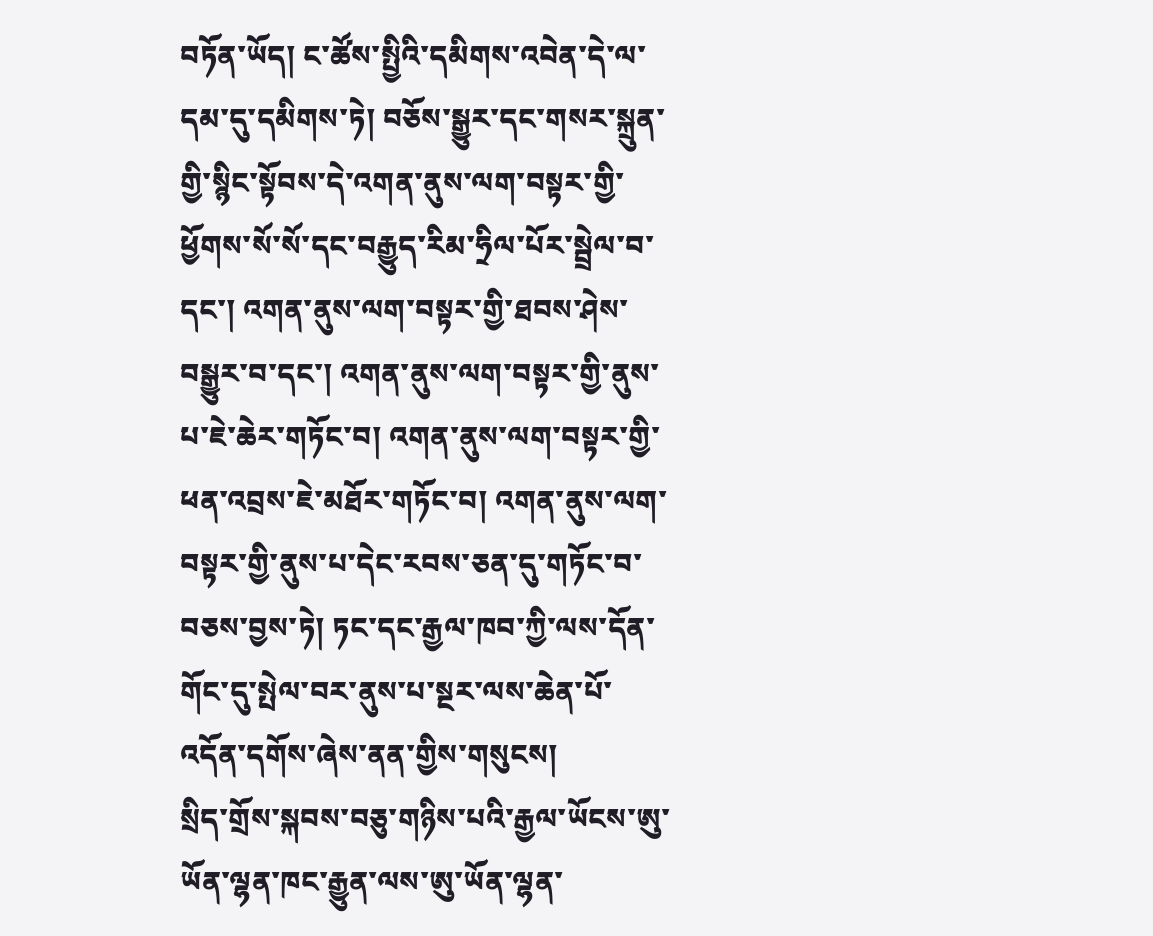བཏོན་ཡོད། ང་ཚོས་སྤྱིའི་དམིགས་འབེན་དེ་ལ་དམ་དུ་དམིགས་ཏེ། བཅོས་སྒྱུར་དང་གསར་སྐྲུན་གྱི་སྙིང་སྟོབས་དེ་འགན་ནུས་ལག་བསྟར་གྱི་ཕྱོགས་སོ་སོ་དང་བརྒྱུད་རིམ་ཧྲིལ་པོར་སྦྲེལ་བ་དང་། འགན་ནུས་ལག་བསྟར་གྱི་ཐབས་ཤེས་བསྒྱུར་བ་དང་། འགན་ནུས་ལག་བསྟར་གྱི་ནུས་པ་ཇེ་ཆེར་གཏོང་བ། འགན་ནུས་ལག་བསྟར་གྱི་ཕན་འབྲས་ཇེ་མཐོར་གཏོང་བ། འགན་ནུས་ལག་བསྟར་གྱི་ནུས་པ་དེང་རབས་ཅན་དུ་གཏོང་བ་བཅས་བྱས་ཏེ། ཏང་དང་རྒྱལ་ཁབ་ཀྱི་ལས་དོན་གོང་དུ་སྤེལ་བར་ནུས་པ་སྔར་ལས་ཆེན་པོ་འདོན་དགོས་ཞེས་ནན་གྱིས་གསུངས།
སྲིད་གྲོས་སྐབས་བཅུ་གཉིས་པའི་རྒྱལ་ཡོངས་ཨུ་ཡོན་ལྷན་ཁང་རྒྱུན་ལས་ཨུ་ཡོན་ལྷན་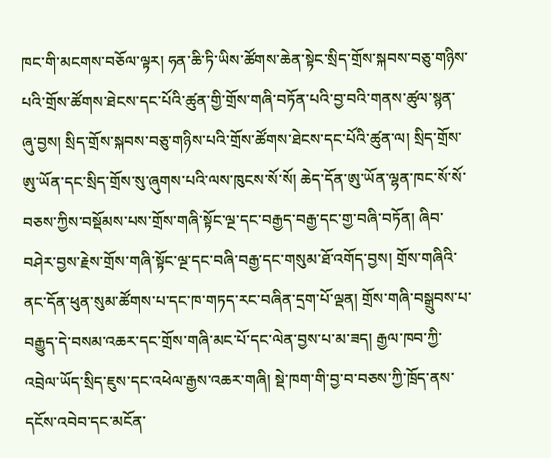ཁང་གི་མངགས་བཅོལ་ལྟར། ཧན་ཆི་ཏི་ཡིས་ཚོགས་ཆེན་སྟེང་སྲིད་གྲོས་སྐབས་བཅུ་གཉིས་པའི་གྲོས་ཚོགས་ཐེངས་དང་པོའི་ཚུན་གྱི་གྲོས་གཞི་བཏོན་པའི་བྱ་བའི་གནས་ཚུལ་སྙན་ཞུ་བྱས། སྲིད་གྲོས་སྐབས་བཅུ་གཉིས་པའི་གྲོས་ཚོགས་ཐེངས་དང་པོའི་ཚུན་ལ། སྲིད་གྲོས་ཨུ་ཡོན་དང་སྲིད་གྲོས་སུ་ཞུགས་པའི་ལས་ཁུངས་སོ་སོ། ཆེད་དོན་ཨུ་ཡོན་ལྷན་ཁང་སོ་སོ་བཅས་ཀྱིས་བསྡོམས་པས་གྲོས་གཞི་སྟོང་ལྔ་དང་བརྒྱད་བརྒྱ་དང་གྱ་བཞི་བཏོན། ཞིབ་བཤེར་བྱས་རྗེས་གྲོས་གཞི་སྟོང་ལྔ་དང་བཞི་བརྒྱ་དང་གསུམ་ཐོ་འགོད་བྱས། གྲོས་གཞིའི་ནང་དོན་ཕུན་སུམ་ཚོགས་པ་དང་ཁ་གཏད་རང་བཞིན་དྲག་པོ་ལྡན། གྲོས་གཞི་བསྒྲུབས་པ་བརྒྱུད་དེ་བསམ་འཆར་དང་གྲོས་གཞི་མང་པོ་དང་ལེན་བྱས་པ་མ་ཟད། རྒྱལ་ཁབ་ཀྱི་འབྲེལ་ཡོད་སྲིད་ཇུས་དང་འཕེལ་རྒྱས་འཆར་གཞི། སྡེ་ཁག་གི་བྱ་བ་བཅས་ཀྱི་ཁྲོད་ནས་དངོས་འབེབ་དང་མངོན་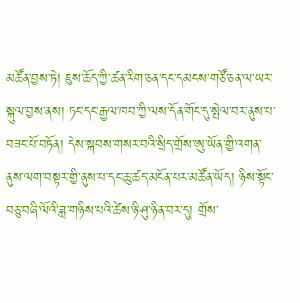མཚོན་བྱས་ཏེ། ཇུས་ཆོད་ཀྱི་ཚན་རིག་ཅན་དང་དམངས་གཙོ་ཅན་ལ་ཡར་སྐུལ་བྱས་ནས། ཏང་དང་རྒྱལ་ཁབ་ཀྱི་ལས་དོན་གོང་དུ་སྤེལ་བར་ནུས་པ་བཟང་པོ་བཏོན། དེས་སྐབས་གསར་བའི་སྲིད་གྲོས་ཨུ་ཡོན་གྱི་འགན་ནུས་ལག་བསྟར་གྱི་ནུས་པ་དང་ཆུ་ཚད་མངོན་པར་མཚོན་ཡོད། ཉིས་སྟོང་བཅུ་བཞི་ལོའི་ཟླ་གཉིས་པའི་ཚེས་ཉི་ཤུ་ཉིན་བར་དུ། གྲོས་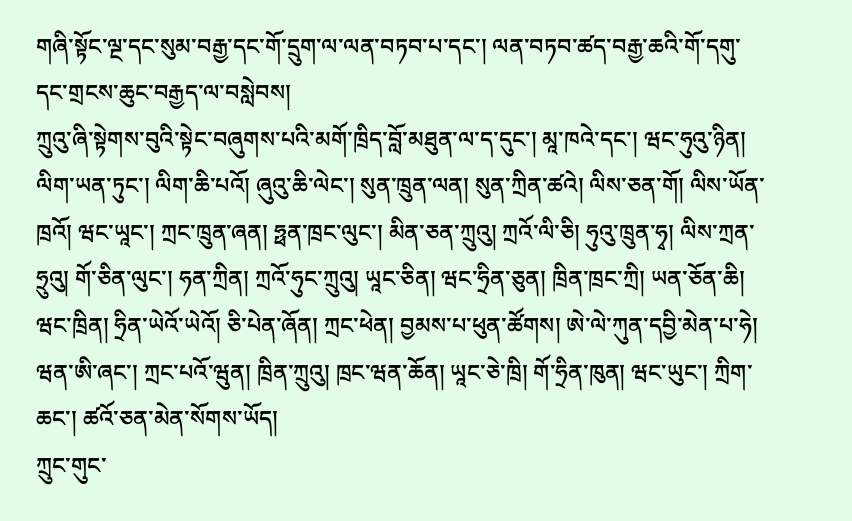གཞི་སྟོང་ལྔ་དང་སུམ་བརྒྱ་དང་གོ་དྲུག་ལ་ལན་བཏབ་པ་དང་། ལན་བཏབ་ཚད་བརྒྱ་ཆའི་གོ་དགུ་དང་གྲངས་ཆུང་བརྒྱད་ལ་བསླེབས།
ཀྲུའུ་ཞི་སྟེགས་བུའི་སྟེང་བཞུགས་པའི་མགོ་ཁྲིད་བློ་མཐུན་ལ་ད་དུང་། མཱ་ཁའེ་དང་། ཝང་ཧུའུ་ཉིན། ལིག་ཡན་ཏུང་། ལིག་ཆི་པའོ། ཞུའུ་ཆི་ལེང་། སུན་ཁྲུན་ལན། སུན་ཀྲིན་ཚའེ། ལིས་ཅན་གོ། ལིས་ཡོན་ཁྲའོ། ཝང་ཡཱང་། ཀྲང་ཁྲུན་ཞན། ཧྥན་ཁྲང་ལུང་། མིན་ཅན་ཀྲུའུ། ཀྲའོ་ལི་ཅི། ཧུའུ་ཁྲུན་ཧྭ། ལིས་ཀྲན་ཧྲུའུ། གོ་ཅིན་ལུང་། ཧན་ཀྲིན། ཀྲའོ་ཧུང་ཀྲུའུ། ཡཱང་ཅིན། ཝང་ཧྲིན་ཅུན། ཁྲིན་ཁྲང་ཀྲི། ཡན་ཅོན་ཆི། ཝང་ཁྲིན། ཧྲིན་ཡེའོ་ཡེའོ། ཅི་པེན་ཞོན། ཀྲང་ཕེན། བྱམས་པ་ཕུན་ཚོགས། ཨེ་ལེ་ཀུན་དབྱི་མེན་པ་ཧེ། ཝན་ཨི་ཞང་། ཀྲང་པའོ་ཝུན། ཁྲིན་ཀྲུའུ། ཁྲང་ཝན་ཆོན། ཡཱང་ཅེ་ཁྲི། གོ་ཧྲིན་ཁུན། ཝང་ཡུང་། ཀྲིག་ཆང་། ཚའོ་ཅན་མེན་སོགས་ཡོད།
ཀྲུང་གུང་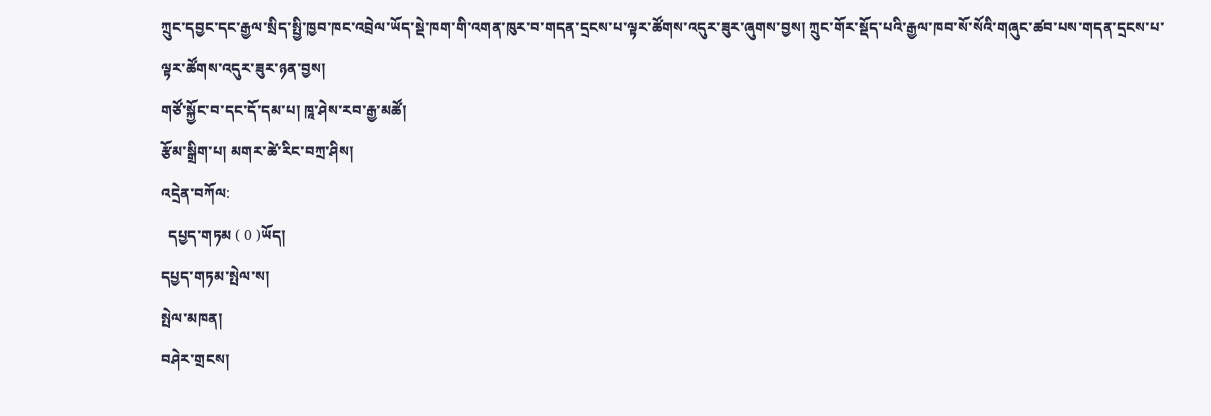ཀྲུང་དབྱང་དང་རྒྱལ་སྲིད་སྤྱི་ཁྱབ་ཁང་འབྲེལ་ཡོད་སྡེ་ཁག་གི་འགན་ཁུར་བ་གདན་དྲངས་པ་ལྟར་ཚོགས་འདུར་ཟུར་ཞུགས་བྱས། ཀྲུང་གོར་སྡོད་པའི་རྒྱལ་ཁབ་སོ་སོའི་གཞུང་ཚབ་པས་གདན་དྲངས་པ་ལྟར་ཚོགས་འདུར་ཟུར་ཉན་བྱས།
གཙོ་སྐྱོང་བ་དང་དོ་དམ་པ། ཁཱ་ཤེས་རབ་རྒྱ་མཚོ།
རྩོམ་སྒྲིག་པ། མགར་ཚེ་རིང་བཀྲ་ཤིས།
འདྲེན་བཀོལ:
  དཔྱད་གཏམ ( 0 )ཡོད།
དཔྱད་གཏམ་སྤེལ་ས།
སྤེལ་མཁན།
བཤེར་གྲངས།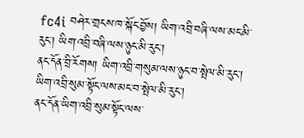fc4i བཤེར་གྲངས་ཁ་སྐོང་བྱོས། ཡིག་འབྲི་བཞི་ལས་མང་མི་རུང་། ཡིག་འབྲི་བཞི་ལས་ཉུང་མི་རུང་།
ནང་དོན་བྲི་རོགས། ཡིག་འབྲི་གསུམ་ལས་ཉུང་བ་སྤེལ་མི་རུང་། ཡིག་འབྲི་སུམ་སྟོང་ལས་མང་བ་སྤེལ་མི་རུང་།
ནང་དོན་ཡིག་འབྲི་སུམ་སྟོང་ལས་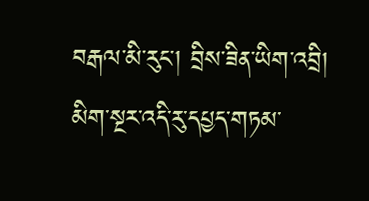བརྒལ་མི་རུང་། བྲིས་ཟིན་ཡིག་འབྲི།
མིག་སྔར་འདི་རུ་དཔྱད་གཏམ་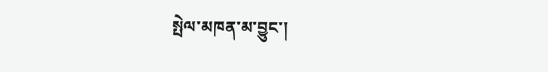སྤེལ་མཁན་མ་བྱུང་།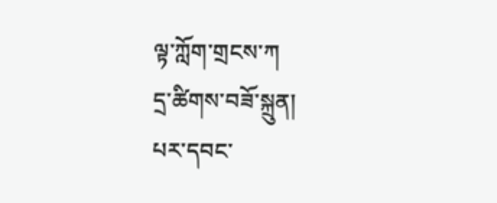ལྟ་ཀློག་གྲངས་ཀ
དྲ་ཚིགས་བཟོ་སྐྲུན།
པར་དབང་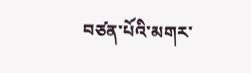བཙན་པོའི་མགར་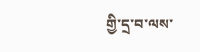གྱི་དྲ་བ་ལས་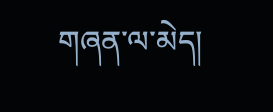གཞན་ལ་མེད།